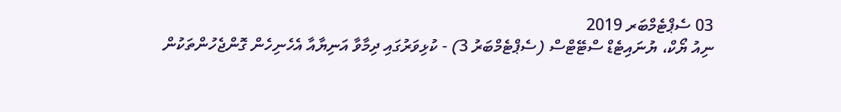03 ސެޕްޓެމްބަރ 2019
ނިއު ޔޯކް، ޔުނައިޓެޑް ސްޓޭޓްސް (ސެޕްޓެމްބަރު 3) - ކުޅިވަރުގައި ދިމާވާ އަނިޔާއާ އެހެނިހެން ގޮންޖެހުންތަކުން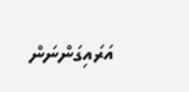އަރައިގަންނަން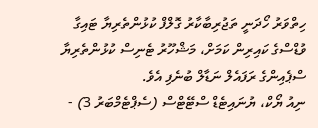ހިތްވަރު ހޯދަނީ ތަޖުރިބާކާރު ގޮލްފް ކުޅުންތެރިޔާ ޓައިގާ ވުޑްސްގެ ކައިރިން ކަމަށް، މަޝްހޫރު ޓެނިސް ކުޅުންތެރިޔާ ސްޕެއިންގެ ރަފައެލް ނަޑާލް ބުނެފި އެވެ.
ނިއު ޔޯކް، ޔުނައިޓެޑް ސްޓޭޓްސް (ސެޕްޓެމްބަރު 3) -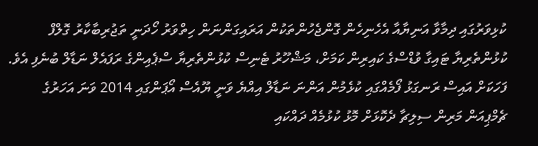ކުޅިވަރުގައި ދިމާވާ އަނިޔާއާ އެހެނިހެން ގޮންޖެހުންތަކުން އަރައިގަންނަން ހިތްވަރު ހޯދަނީ ތަޖުރިބާކާރު ގޮލްފް ކުޅުންތެރިޔާ ޓައިގާ ވުޑްސްގެ ކައިރިން ކަމަށް، މަޝްހޫރު ޓެނިސް ކުޅުންތެރިޔާ ސްޕެއިންގެ ރަފައެލް ނަޑާލް ބުނެފި އެވެ.
ފަހަކަށް އައިސް ރަނގަޅު ފޯމެއްގައި ކުޅެމުން އަންނަ ނަޑާލް އިއްޔެ ވަނީ ޔޫއެސް އޯޕަންގައި 2014 ވަނަ އަހަރުގެ ޗެމްޕިއަން މަރިން ސިލިޗާ ދެކޮޅަށް މޮޅު ކުޅުމެއް ދައްކައި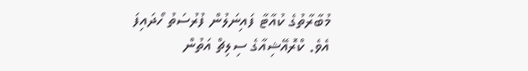މުބާރާތުގެ ކުއާޓާ ފައިނަލުން ފުރުސަތު ހޯދައިފަ އެވެ. ކްރޮއޭޝިއާގެ ސިލިޗް އަތުން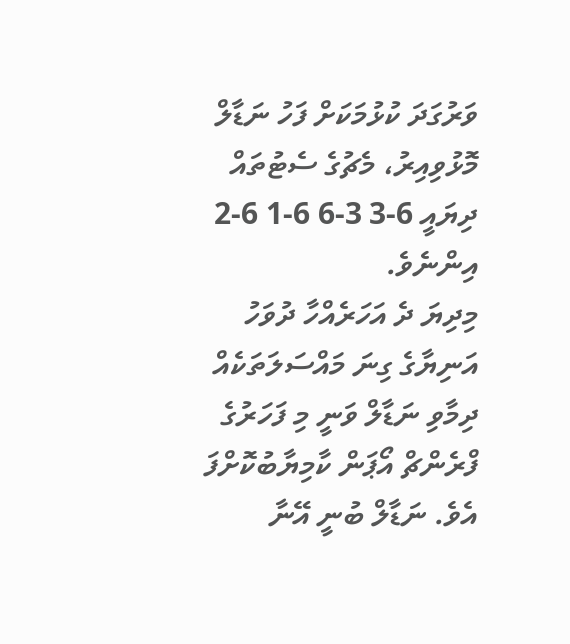ވަރުގަދަ ކުޅުމަކަށް ފަހު ނަޑާލް މޮޅުވިއިރު، މެޗުގެ ސެޓުތައް ދިޔައީ 6-3 3-6 6-1 6-2 އިންނެވެ.
މިދިޔަ ދެ އަހަރެއްހާ ދުވަހު އަނިޔާގެ ގިނަ މައްސަލަތަކެއް ދިމާވި ނަޑާލް ވަނީ މި ފަހަރުގެ ފްރެންޗް އޯޕަން ކާމިޔާބުކޮށްފަ އެވެ. ނަޑާލް ބުނީ އޭނާ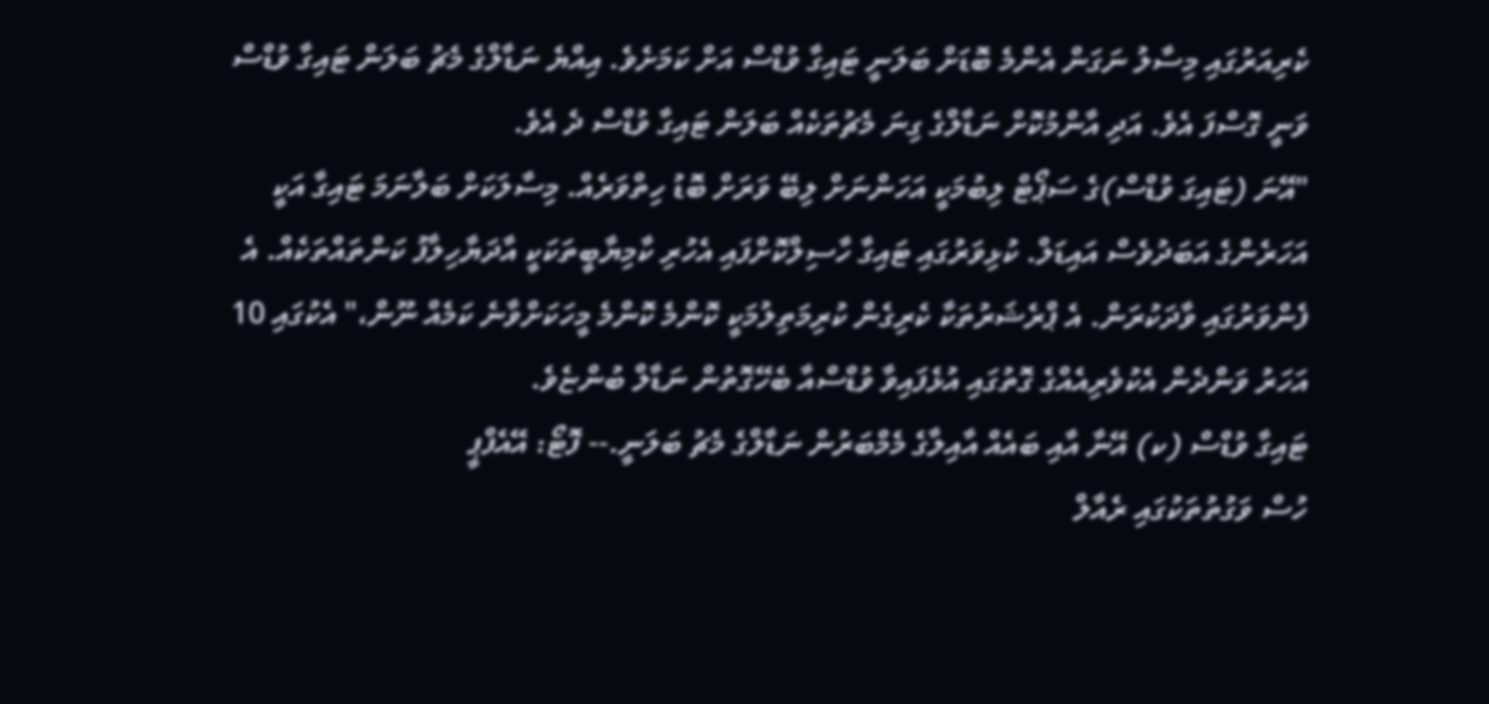ކެރިއަރުގައި މިސާލު ނަގަން އެންމެ ބޮޑަށް ބަލަނީ ޓައިގާ ވުޑްސް އަށް ކަމަށެވެ. އިއްޔެ ނަޑާލްގެ މެޗު ބަލަން ޓައިގާ ވުޑްސް ވަނީ ގޮސްފަ އެވެ. އަދި އާންމުކޮށް ނަޑާލްގެ ގިނަ މެޗުތަކެއް ބަލަން ޓައިގާ ވުޑްސް ދެ އެވެ.
"އޭނަ (ޓައިގަ ވުޑްސް)ގެ ސަޕޯޓް ލިބުމަކީ އަހަންނަށް ލިބޭ ވަރަށް ބޮޑު ހިތްވަރެއް. މިސާލަކަށް ބަލާނަމަ ޓައިގާ އަކީ އަހަރެންގެ އަބަދުވެސް އައިޑަލް. ކުޅިވަރުގައި ޓައިގާ ހާސިލްކޮށްފައި އެހުރި ކާމިޔާބީތަކަކީ އާދަޔާހިލާފު ކަންތައްތަކެއް. އެ ފެންވަރުގައި ވާދަކުރަން. އެ ޕްރެޝަރުތަކާ ކެރިގެން ކުރިމަތިލުމަކީ ކޮންމެ ކޮންމެ މީހަކަށްވާނެ ކަމެއް ނޫން،" އެކުގައި 10 އަހަރު ވަންދެން އެކުވެރިއެއްގެ ގޮތުގައި އުޅެފައިވާ ވުޑްސްއާ ބެހޭގޮތުން ނަޑާލް ބުންޏެވެ.
ޓައިގާ ވުޑްސް (ކ) އޭނާ އާއި ބައެއް އާއިލާގެ މެމްބަރުން ނަޑާލްގެ މެޗު ބަލަނީ.-- ފޮޓޯ: އޭއެފްޕީ
ހުސް ވަގުތުތަކުގައި ރެއާލް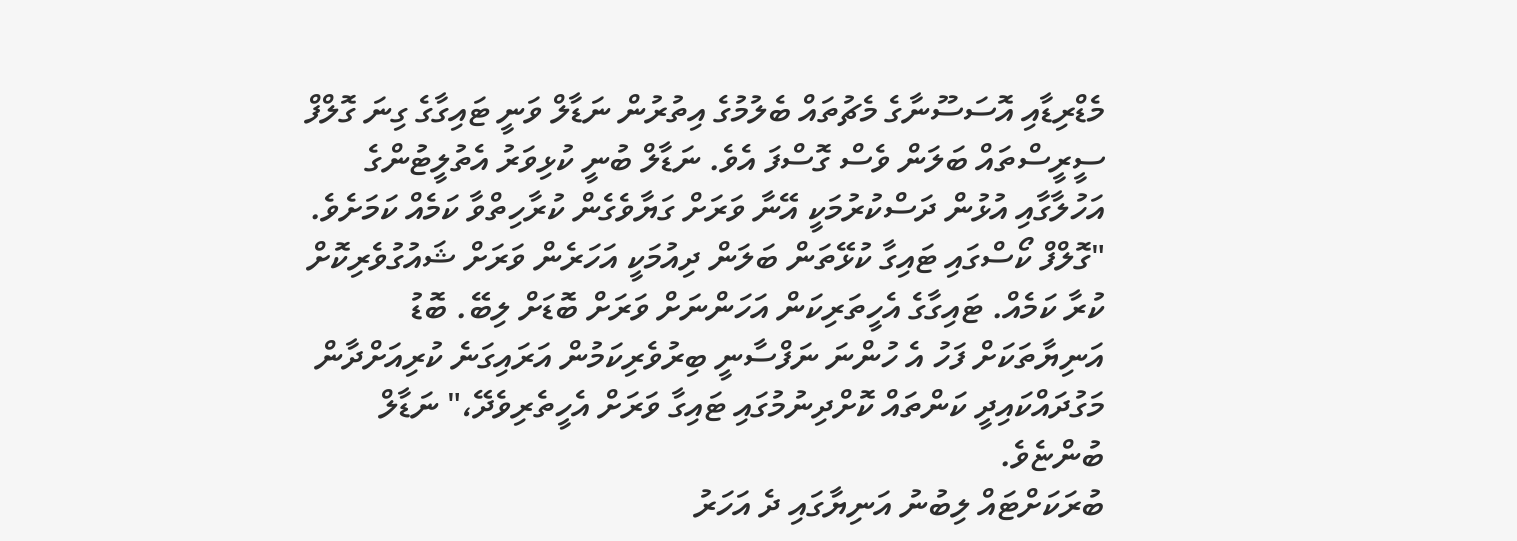މެޑްރިޑާއި އޮސަސޫނާގެ މެޗުތައް ބެލުމުގެ އިތުރުން ނަޑާލް ވަނީ ޓައިގާގެ ގިނަ ގޮލްފް ސީރީސްތައް ބަލަން ވެސް ގޮސްފަ އެވެ. ނަޑާލް ބުނީ ކުޅިވަރު އެތުލީޓުންގެ އަހުލާގާއި އުޅުން ދަސްކުރުމަކީ އޭނާ ވަރަށް ގަޔާވެގެން ކުރާހިތްވާ ކަމެއް ކަމަށެވެ.
"ގޮލްފް ކޯސްގައި ޓައިގާ ކުޅޭތަން ބަލަން ދިއުމަކީ އަހަރެން ވަރަށް ޝައުގުވެރިކޮށް ކުރާ ކަމެއް. ޓައިގާގެ އެހީތަރިކަން އަހަންނަށް ވަރަށް ބޮޑަށް ލިބޭ. ބޮޑު އަނިޔާތަކަށް ފަހު އެ ހުންނަ ނަފްސާނީ ބިރުވެރިކަމުން އަރައިގަނެ ކުރިއަށްދާން މަގުދައްކައިދީ ކަންތައް ކޮށްދިނުމުގައި ޓައިގާ ވަރަށް އެހީތެރިވެދޭ،" ނަޑާލް ބުންޏެވެ.
ބުރަކަށްޓައް ލިބުނު އަނިޔާގައި ދެ އަހަރު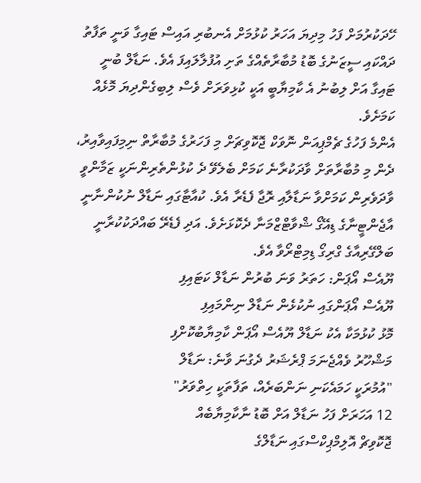ހޭދަކުރުމަށް ފަހު މިދިޔަ އަހަރު ކުޅުމަށް އެނބުރި އައިސް ޓައިގާ ވަނީ ތަފާތު ދައްކައި ސީޒަނުގެ ބޮޑު މުބާރާތެއްގެ ތަށި އުފުލާލައިފަ އެވެ. ނަޑާލް ބުނީ ޓައިގާ އަށް ލިބުނު އެ ކާމިޔާބީ އަކީ ކުޅިވަރަށް ވެސް ލިބިގެންދިޔަ މޮޅެއް ކަމަށެވެ.
އެންމެ ފަހުގެ ޗެމްޕިއަން ނޮވަކް ޖޮކޮވިޗަށް މި ފަހަރުގެ މުބާރާތް ނިމިފައިވާއިރު، ދެން މި މުބާރާތަށް ވާދަކުރާނެ ކަމަށް ބެލެވޭ ދެ ކުޅުންތެރިންނަކީ ޒަމާންވީ ވާދަވެރިން ކަމަށްވާ ނަޑާލާއި ރޮޖާ ފެޑެރާ އެވެ. ކުއާޓާގައި ނަޑާލް ނުކުންނާނީ އާޖެންޓީނާގެ ޑިއޭގޯ ޝްވާޓްޒްމަނާ ދެކޮޅަށެވެ. އަދި ފެޑެރޭ ބައްދަކުކުރާނީ ބަލްގޭރިއާގެ ގްރިގޯ ޑިމިޓްރޯވާ އެވެ.
ޔޫއެސް އޯޕަން: ހަތަރު ވަނަ ބުރުން ނަޑާލް ކަޓައިފި
ޔޫއެސް އޯޕަންގައި ނުކުޅެން ނަޑާލް ނިންމައިފި
މޮޅު ކުޅުމަކާ އެކު ނަޑާލް ޔޫއެސް އޯޕަން ކާމިޔާބުކޮށްފި
މަޝްހޫރު ވެއްޖެނަމަ ޕްރެޝަރު ދެގުނަ ވާނެ: ނަޑާލް
"އުމުރަކީ ހަމައެކަނި ނަންބަރެއް، ތަފާތަކީ ހިތްވަރު"
12 އަހަރަށް ފަހު ނަޑާލް އަށް ބޮޑު ނާކާމިޔާބެއް
ޖޮކޮވިޗް އޮލިމްޕިކްސްގައި ނަޑާލްގެ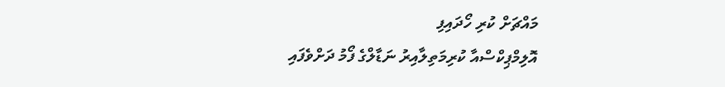މައްޗަށް ކުރި ހޯދައިފި
އޮލިމްޕިކްސްއާ ކުރިމަތިލާއިރު ނަޑާލްގެ ފޯމު ދަށްވެފައި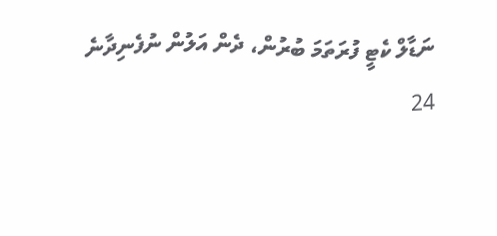ނަޑާލް ކެޓީ ފުރަތަމަ ބުރުން، ދެން އަލުން ނުފެނިދާނެ
24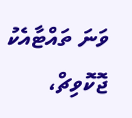ވަނަ ތައްޓާއެކު ޖޮކޮވިޗް،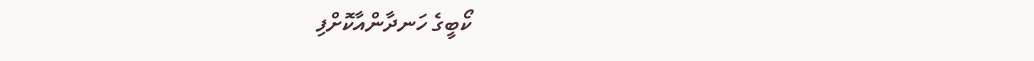ކޯބީގެ ހަނދާންއާކޮށްފި